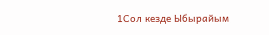1Сол кезде Ыбырайым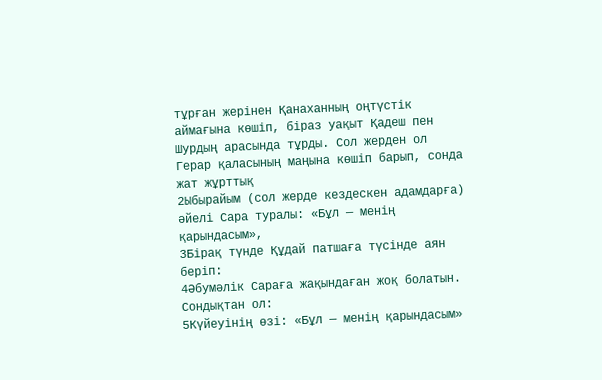тұрған жерінен Қанаханның оңтүстік аймағына көшіп, біраз уақыт Қадеш пен Шурдың арасында тұрды. Сол жерден ол Герар қаласының маңына көшіп барып, сонда жат жұрттық
2Ыбырайым (сол жерде кездескен адамдарға) әйелі Сара туралы: «Бұл — менің қарындасым»,
3Бірақ түнде Құдай патшаға түсінде аян беріп:
4Әбумәлік Сараға жақындаған жоқ болатын. Сондықтан ол:
5Күйеуінің өзі: «Бұл — менің қарындасым»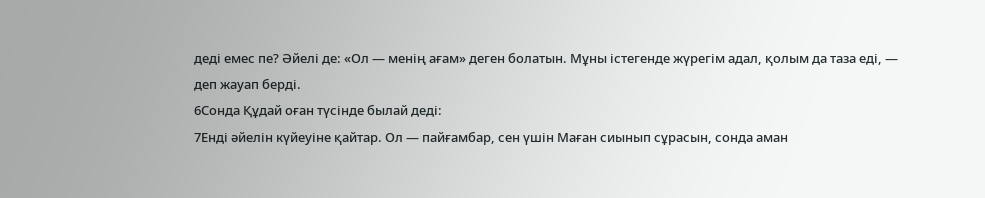деді емес пе? Әйелі де: «Ол — менің ағам» деген болатын. Мұны істегенде жүрегім адал, қолым да таза еді, — деп жауап берді.
6Сонда Құдай оған түсінде былай деді:
7Енді әйелін күйеуіне қайтар. Ол — пайғамбар, сен үшін Маған сиынып сұрасын, сонда аман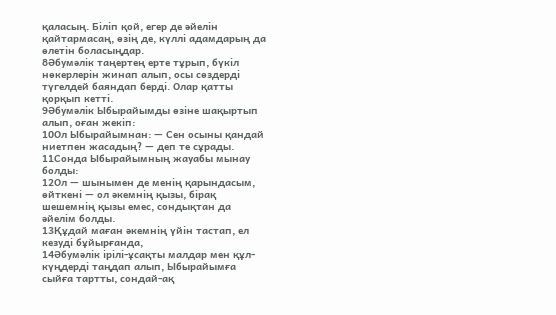қаласың. Біліп қой, егер де әйелін қайтармасаң, өзің де, күллі адамдарың да өлетін боласыңдар.
8Әбумәлік таңертең ерте тұрып, бүкіл нөкерлерін жинап алып, осы сөздерді түгелдей баяндап берді. Олар қатты қорқып кетті.
9Әбумәлік Ыбырайымды өзіне шақыртып алып, оған жекіп:
10Ол Ыбырайымнан: — Сен осыны қандай ниетпен жасадың? — деп те сұрады.
11Сонда Ыбырайымның жауабы мынау болды:
12Ол — шынымен де менің қарындасым, өйткені — ол әкемнің қызы, бірақ шешемнің қызы емес, сондықтан да әйелім болды.
13Құдай маған әкемнің үйін тастап, ел кезуді бұйырғанда,
14Әбумәлік ірілі-ұсақты малдар мен құл-күңдерді таңдап алып, Ыбырайымға сыйға тартты, сондай-ақ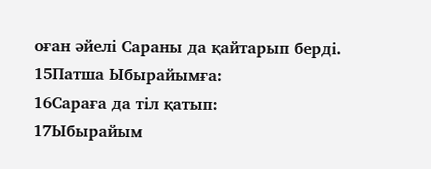оған әйелі Сараны да қайтарып берді.
15Патша Ыбырайымға:
16Сараға да тіл қатып:
17Ыбырайым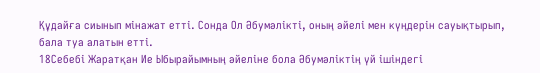Құдайға сиынып мінажат етті. Сонда Ол Әбумәлікті, оның әйелі мен күңдерін сауықтырып, бала туа алатын етті.
18Себебі Жаратқан Ие Ыбырайымның әйеліне бола Әбумәліктің үй ішіндегі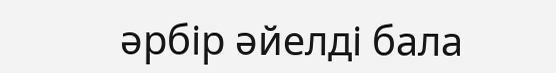әрбір әйелді бала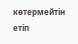көтермейтін етіп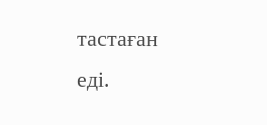тастаған еді.